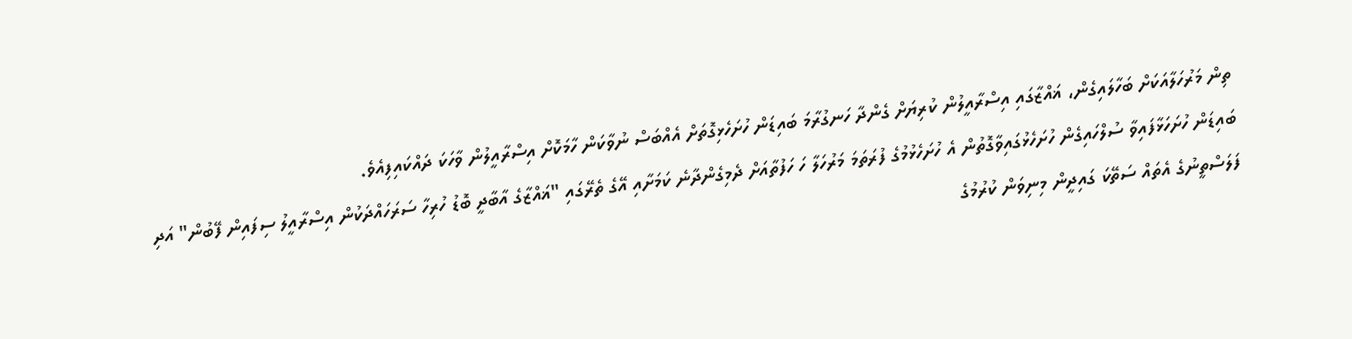ތިން މަރުހަލާއަކަށް ބަހާލައިގެން، ޣައްޒާގައި އިސްރާއީލުން ކުރިޔަށް ގެންދާ ހަނގުރާމަ ބައިޑަން ހުށަހެޅިގޮތަށް އެއްބަސް ނުވާކަން ހާމަކޮށް އިސްރާއީލުން ވާހަކަ ދައްކައިފިއެވެ.
ބައިޑަން ހުށަހަޅާފައިވާ ސުލްހައިގެން ހުށަހެޅުގައިވާގޮތުން އެ ހުށަހެޅުމުގެ ފުރަތަމަ މަރުހަލާ ހަ ހަފުތާއަށް ދެމިގެންދާނެ ކަމަށާއި އޭގެ ތެރޭގައި "ޣައްޒާގެ އާބާދީ ބޮޑު ހުރިހާ ސަރަހައްދަކުން އިސްރާއީލު ސިފައިން ފޭބުން" އަދި ފަލަސްތީނުގެ އެތައް ސަތޭކަ ގައިދީން މިނިވަން ކުރުމުގެ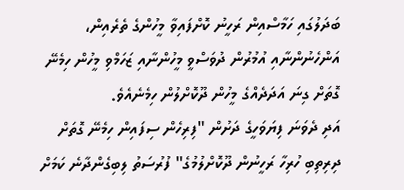ބަދަލުގައި ހަމާސްއިން ރަހީނު ކޮށްފައިވާ މީހުންގެ ތެރެއިން، އަންހެނުންނާއި އުމުރުން ދުވަސްވީ މީހުންނާއި ޒަހަމްވި މީހުން ހިމެނޭ ގޮތަށް ގިނަ އަދަދެއްގެ މީހުން ދޫކޮށްލުން ހިމެނެއެވެ.
އަދި ދެވަނަ ފިޔަވަހީގެ ދަށުން "ފިރިހެން ސިފައިން ހިމެނޭ ގޮތަށް ދިރިތިބި ހުރިހާ ރަހީނުން ދޫކޮށްލުމުގެ" ފުރުސަތު ލިބިގެންދާނެ ކަމަށް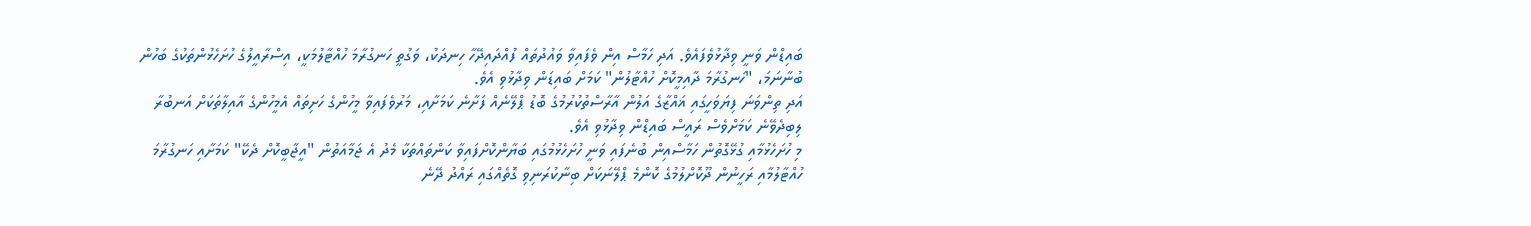ބައިޑްން ވަނީ ވިދާޅުވެފައެވެ. އަދި ހަމާސް އިން ވެފައިވާ ވައުދުތައް ފުއްދައިދޭހާ ހިނދަކު، ވަގުތީ ހަނގުރާމަ ހުއްޓާލުމަކީ، އިސްރާއީލުގެ ހުށަހެޅުންތަކުގެ ބަހުން ބުނާނަމަ، "ހަނގުރާމަ ދާއިމީކޮށް ހުއްޓާލުން" ކަމަށް ބައިޑަން ވިދާޅުވި އެވެ.
އަދި ތިންވަނަ ފިޔަވަހީގައި ޣައްޒާގެ އަލުން އާރާސްތުކުރުމުގެ ބޮޑު ޕްލޭނެއް ފަށާނެ ކަމަށާއި، މަރުވެފައިވާ މީހުންގެ ހަށިތައް އެމީހުންގެ އާއިލާތަކަށް އަނބުރާ ލިބިދެވޭނެ ކަމަށްވެސް ރައީސް ބައިޑްން ވިދާޅުވި އެވެ.
މި ހުށަހެޅުމާއި ގުޅޭގޮތުން ހަމާސްއިން ބުނެފައި ވަނީ ހުށަހެޅުމުގައި ބަޔާންކޮށްފައިވާ ކަންތައްތަކާ މެދު އެ ޖަމާއަތުން "އީޖާބީކޮށް ދެކޭ" ކަމަށާއި ހަނގުރާމަ ހުއްޓާލުމާއި ރަހީނުން ދޫކޮށްލުމުގެ ކޮންމެ ޕްލޭނަކަށް ބިނާކުރަނިވި ގޮތެއްގައި ރައްދު ދޭނެ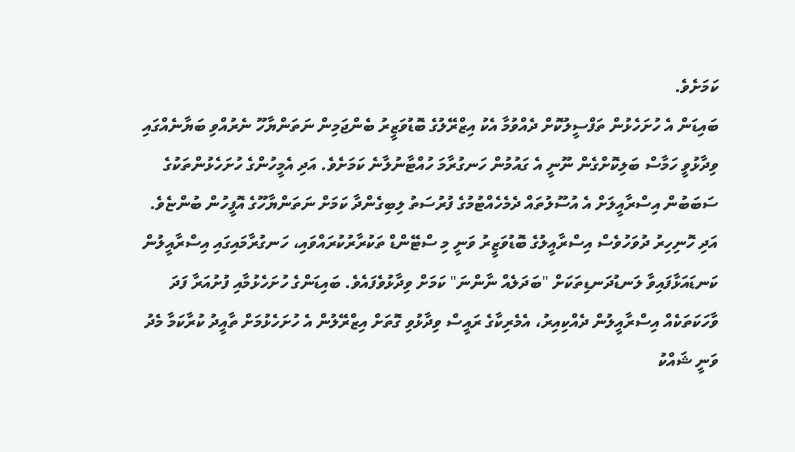ކަމަށެވެ.
ބައިޑަން އެ ހުށަހެޅުން ތަފްސީލުކޮށް ދެއްވުމާ އެކު އިޒްރޭލުގެ ބޮޑުވަޒީރު ބެންޖަމިން ނަތަންޔާހޫ ނެރުއްވި ބަޔާނެއްގައި ވިދާޅުވީ ހަމާސް ބަލިކޮށްގެން ނޫނީ އެ ގައުމުން ހަނގުރާމަ ހުއްޓާނުލާނެ ކަމަށެވެ. އަދި އެމީހުންގެ ހުށަހެޅުންތަކުގެ ސަބަބުން އިސްރާއީލަށް އެ އުސޫލުތައް ދެމެހެއްޓުމުގެ ފުރުސަތު ލިބިގެންދާ ކަމަށް ނަތަންޔާހޫގެ އޮފީހުން ބުންޏެވެ.
އަދި ހޮނިހިރު ދުވަހުވެސް އިސްރާއީލުގެ ބޮޑުވަޒީރު ވަނީ މި ސްޓޭންޑް ތަކުރާރުކުރައްވައި، ހަނގުރާމައިގައި އިސްރާއީލުން ކަނޑައަޅާފައިވާ ލަނޑުދަނޑިތަކަށް "ބަދަލެއް ނާންނަ" ކަމަށް ވިދާޅުވެފައެވެ. ބައިޑަންގެ ހުށަހެޅުމާއި ފުށުއަރާ ފަދަ ވާހަކަތަކެއް އިސްރާއީލުން ދެއްކިއިރު، އެމެރިކާގެ ރައީސް ވިދާޅުވި ގޮތަށް އިޒްރޭލުން އެ ހުށަހެޅުމަށް ތާއީދު ކުރާކަމާ މެދު ވަނީ ޝައްކު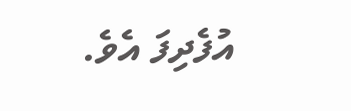އުފެދިފަ އެވެ.